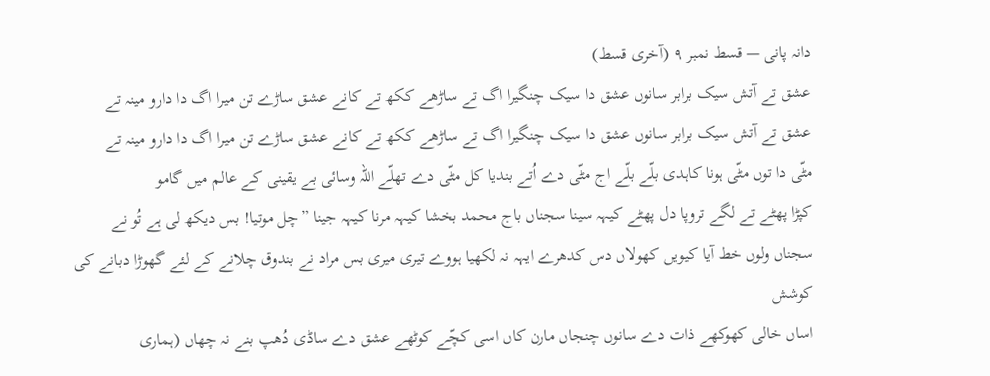دانہ پانی — قسط نمبر ۹ (آخری قسط)
عشق تے آتش سیک برابر سانوں عشق دا سیک چنگیرا اگ تے ساڑھے ککھ تے کانے عشق ساڑے تن میرا اگ دا دارو مینہ تے
عشق تے آتش سیک برابر سانوں عشق دا سیک چنگیرا اگ تے ساڑھے ککھ تے کانے عشق ساڑے تن میرا اگ دا دارو مینہ تے
مٹّی دا توں مٹّی ہونا کاہدی بلّے بلّے اج مٹّی دے اُتے بندیا کل مٹّی دے تھلّے اللہ وسائی بے یقینی کے عالم میں گامو
کپڑا پھٹے تے لگے تروپا دل پھٹے کیہہ سینا سجناں باج محمد بخشا کیہہ مرنا کیہہ جینا ”چل موتیا! بس دیکھ لی ہے تُو نے
سجناں ولوں خط آیا کیویں کھولاں دس کدھرے ایہہ نہ لکھیا ہووے تیری میری بس مراد نے بندوق چلانے کے لئے گھوڑا دبانے کی کوشش
اساں خالی کھوکھے ذات دے سانوں چنجاں مارن کاں اسی کچّے کوٹھے عشق دے ساڈی دُھپ بنے نہ چھاں (ہماری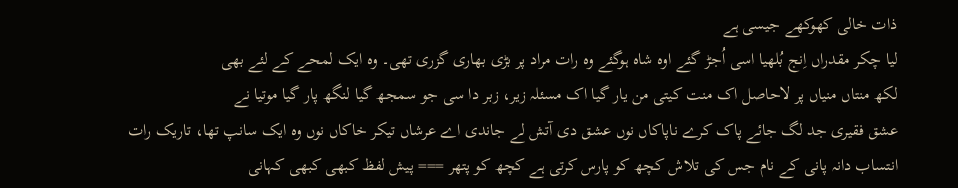ذات خالی کھوکھے جیسی ہے
لیا چکر مقدراں اِنج بُلھیا اسی اُجڑ گئے اوہ شاہ ہوگئے وہ رات مراد پر بڑی بھاری گزری تھی۔ وہ ایک لمحے کے لئے بھی
لکھ منتاں منیاں پر لاحاصل اک منت کیتی من یار گیا اک مسئلہ زیر، زبر دا سی جو سمجھ گیا لنگھ پار گیا موتیا نے
عشق فقیری جد لگ جائے پاک کرے ناپاکاں نوں عشق دی آتش لے جاندی اے عرشاں تیکر خاکاں نوں وہ ایک سانپ تھا، تاریک رات
انتساب دانہ پانی کے نام جس کی تلاش کچھ کو پارس کرتی ہے کچھ کو پتھر === پیش لفظ کبھی کبھی کہانی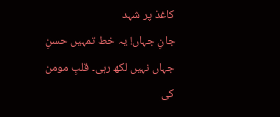کاغذ پر شہد
جانِ جہاں! یہ خط تمہیں حسنِ جہاں نہیں لکھ رہی۔ قلبِ مومن کی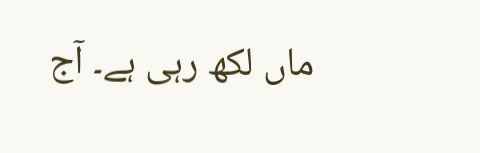ماں لکھ رہی ہے۔ آج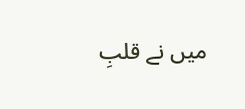میں نے قلبِ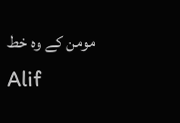مومن کے وہ خط
Alif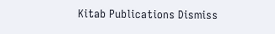Kitab Publications Dismiss